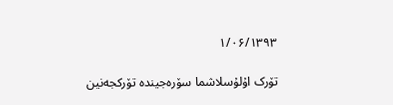۱/۰۶/۱۳۹۳

تۆرک اۇلۇسلاشما سۆره‌جینده تۆرکجه‌نین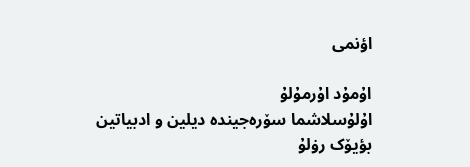اؤنمی

اۇمۇد اۇرمۇلۇ
اۇلۇسلاشما سۆره‌جینده دیلین و ادبیاتین بؤیۆک رۏلۇ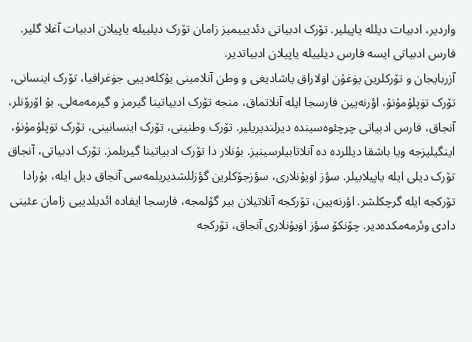واردیر، ادبیات دیلله یاپیلیر. تۆرک ادبیاتی دئدیییمیز زامان تۆرک دیلییله یاپیلان ادبیات آغلا گلیر. فارس ادبیاتی ایسه فارس دیلییله یاپیلان ادبیاتدیر.
آزربایجان و تۆرکلرین یۏغۇن اۏلاراق یاشادیغی و وطن آنلامینی یۇکله‌دییی جۏغرافیا، تۆرک اینسانی، تۆرک تۏپلۇمۇنۇ، اؤرنه‌یین فارسجا ایله آنلاتماق، منجه تۆرک ادبیاتینا گیرمز و گیرمه‌مه‌لی. بۇ اۆرۆنلر، آنجاق، فارس ادبیاتی چرچئوه‌سینده دیرلندیریلیر. تۆرک وطنینی، تۆرک اینسانینی، تۆرک تۏپلۇمۇنۇ، اینگیلیزجه ویا باشقا دیللرده ده آنلاتابیلرسینیز. بۇنلار دا تۆرک ادبیاتینا گیریلمز. تۆرک ادبیاتی، آنجاق تۆرک دیلی ایله یاپیلابیلر. سؤز اۏیۇنلاری، سؤزجۆکلرین گؤزللشدیریلمه‌سی آنجاق دیل ایله، بۇرادا تۆرکجه ایله گرچکلشر. اؤرنه‌یین، تۆرکجه آنلاتیلان بیر گۆلمجه، فارسجا ایفاده ائدیلدییی زامان عئینی دادی وئرمه‌مکده‌دیر. چۆنکۆ سؤز اۏیۇنلاری آنجاق، تۆرکجه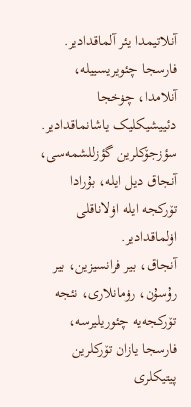آنلاتیمدا یئر آلماقدادیر. فارسجا چئویریسییله، آنلامدا، چۏخجا دئییشیکلیک یاشانماقدادیر. سؤزجۆکلرین گؤزللشمه‌سی، آنجاق دیل ایله، بۇرادا تۆرکجه‌ ایله اۏلاناقلی اۏلماقدادیر.
آنجاق، بیر فرانسیزین، بیر رۇسۇن، رۏمانلاری، نئجه تۆرکجه‌یه چئوریلیرسه، فارسجا یازان تۆرکلرین پیتیکلری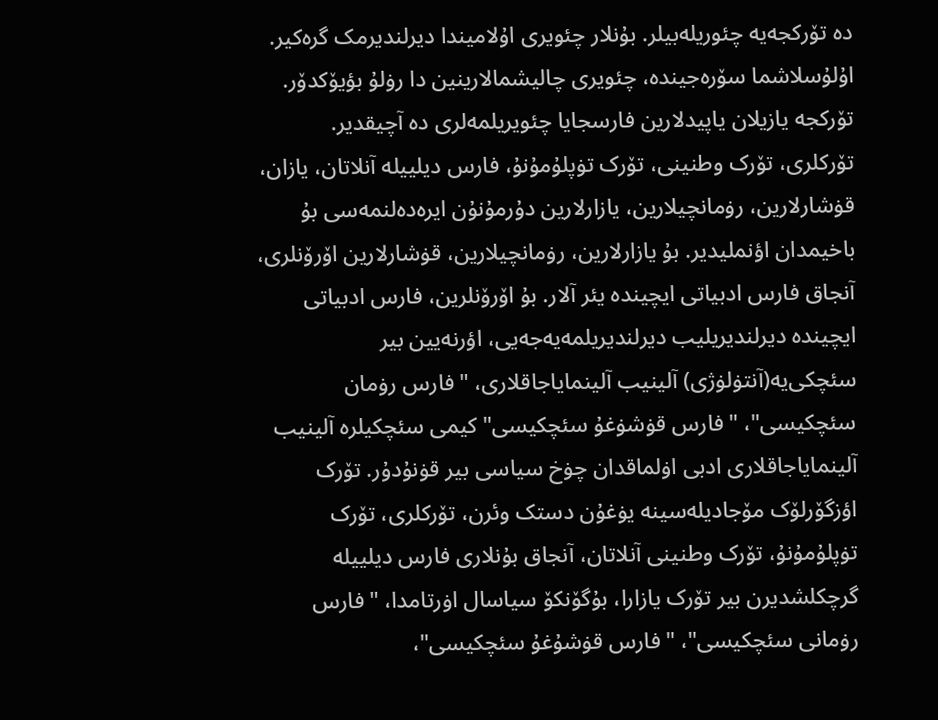ده تۆرکجه‌یه چئوریله‌بیلر. بۇنلار چئویری اۇلامیندا دیرلندیرمک گره‌کیر. اۇلۇسلاشما سۆره‌جینده، چئویری چالیشمالارینین دا رۏلۇ بؤیۆکدۆر. تۆرکجه یازیلان یاپیدلارین فارسجایا چئویریلمه‌لری ده آچیقدیر.
تۆرکلری، تۆرک وطنینی، تۆرک تۏپلۇمۇنۇ، فارس دیلییله آنلاتان، یازان، قۏشارلارین، رۏمانچیلارین، یازارلارین دۇرمۇنۇن ایره‌ده‌لنمه‌سی بۇ باخیمدان اؤنملیدیر. بۇ یازارلارین، رۏمانچیلارین، قۏشارلارین اۆرۆنلری، آنجاق فارس ادبیاتی ایچینده یئر آلار. بۇ اۆرۆنلرین، فارس ادبیاتی ایچینده دیرلندیریلیب دیرلندیریلمه‌یه‌جه‌یی، اؤرنه‌یین بیر سئچکی‌یه(آنتۏلۏژی) آلینیب آلینمایاجاقلاری، "فارس رۏمان سئچکیسی"، "فارس قۏشۏغۇ سئچکیسی" کیمی سئچکیلره آلینیب آلینمایاجاقلاری ادبی اۏلماقدان چۏخ سیاسی بیر قۏنۇدۇر. تۆرک اؤزگۆرلۆک مۆجادیله‌سینه یۏغۇن دستک وئرن، تۆرکلری، تۆرک تۏپلۇمۇنۇ، تۆرک وطنینی آنلاتان، آنجاق بۇنلاری فارس دیلییله گرچکلشدیرن بیر تۆرک یازارا، بۇگۆنکۆ سیاسال اۏرتامدا، "فارس رۏمانی سئچکیسی"، "فارس قۏشۇغۇ سئچکیسی"،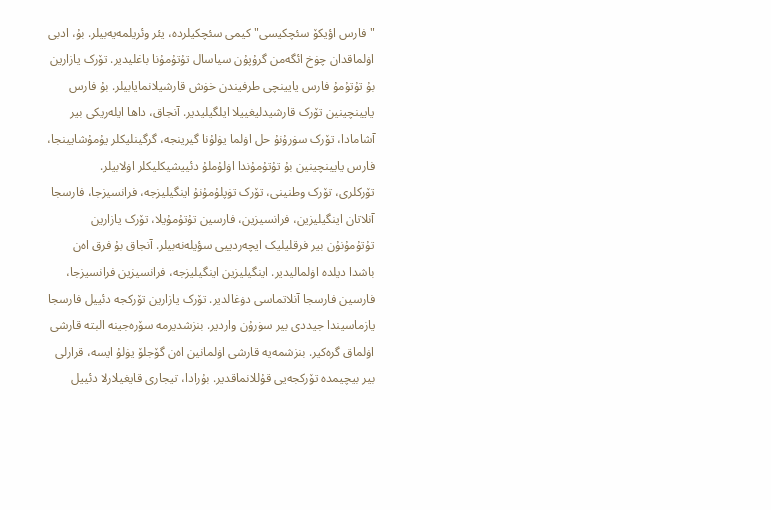"فارس اؤیکۆ سئچکیسی" کیمی سئچکیلرده، یئر وئریلمه‌یه‌بیلر. بۇ، ادبی اۏلماقدان چۏخ ائگه‌من گرۇپۇن سیاسال تۇتۇمۇنا باغلیدیر. تۆرک یازارین بۇ تۇتۇمۇ فارس یایینچی طرفیندن خۏش قارشیلانمایابیلر. بۇ فارس یایینچینین تۆرک قارشیدلیغییلا ایلگیلیدیر. آنجاق، داها ایله‌ریکی بیر آشامادا، تۆرک سۏرۇنۇ حل اۏلما یۏلۇنا گیرینجه‌، گرگینلیکلر یۇمۇشایینجا، فارس یایینچینین بۇ تۇتۇمۇندا اۏلۇملۇ دئییشیکلیکلر اۏلابیلر.
تۆرکلری، تۆرک وطنینی، تۆرک تۏپلۇمۇنۇ اینگیلیزجه، فرانسیزجا، فارسجا آنلاتان اینگیلیزین، فرانسیزین، فارسین تۇتۇمۇیلا، تۆرک یازارین تۇتۇمۇنۇن بیر فرقلیلیک ایچه‌ردییی سؤیله‌نه‌بیلر. آنجاق بۇ فرق اه‌ن باشدا دیلده اۏلمالیدیر. اینگیلیزین اینگیلیزجه، فرانسیزین فرانسیزجا، فارسین فارسجا آنلاتماسی دۏغالدیر. تۆرک یازارین تۆرکجه دئییل فارسجا یازماسیندا جیددی بیر سۏرۇن واردیر. بنزشدیرمه سۆره‌جینه البته قارشی اۏلماق گره‌کیر. بنزشمه‌یه قارشی اۏلمانین اه‌ن گۆجلۆ یۏلۇ ایسه، قرارلی بیر بیچیمده تۆرکجه‌یی قۇللانماقدیر. بۇرادا، تیجاری قایغیلارلا دئییل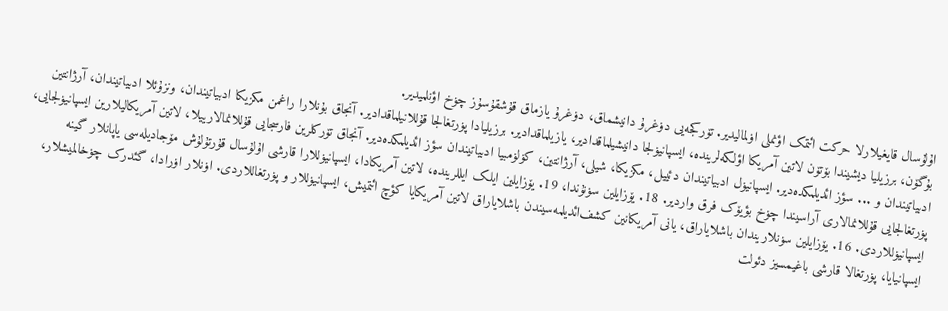اۇلۇسال قایغیلارلا حرکت ائتمک اؤنملی اۏلمالیدیر. تۆرکجه‌یی دۏغرۇ دانیشماق، دۏغرۇ یازماق قۇشقۇسۇز چۏخ اؤنلمیدیر.
بۇگۆن، برزیلیا دیشیندا بۆتۆن لاتین آمریکا اؤلکه‌لرینده، ایسپانیۏلجا دانیشیلماقدادیر، یازیلماقدادیر. برزیلیادا پۏرتغالجا قۇللانیلماقدادیر. آنجاق بۇنلارا راغمن مکزیکا ادبیاتیندان، ونزۇئلا ادبیاتیندان، آرژانتین ادبیاتیندان و ... سؤز ائدیلمکده‌دیر. ایسپانیۏل ادبیاتیندان دئییل، مکزیکا، شیلی، آرژانتین، کۏلۏمبیا ادبیاتیندان سؤز ائدیلمکده‌دیر. آنجاق تۆرکلرین فارسجا‌یی قۇللانمالارییلا، لاتین آمریکالیلارین ایسپانیۏلجایی، پۏرتغالجایی قۇللانمالاری آراسیندا چۏخ بؤیۆک فرق واردیر. 18. یۆزایلین سۏنۇندا، 19. یۆزایلین ایلک ایللرینده، لاتین آمریکادا، ایسپانیۏللارا قارشی اۇلۇسال قۇرتۇلۇش مۆجادیله‌سی یاپانلار گینه ایسپانیۏللاردی. 16. یۆزایلین سۏنلاریندان باشلایاراق، یانی آمریکانین کشف‌ائدیلمه‌سیندن باشلایاراق لاتین آمریکایا کؤچ ائتمیش، ایسپانیۏللار و پۏرتغاللاردی. اۏنلار اۏرادا، گئدرک چۏخالمیشلار، ایسپانیایا، پۏرتغالا قارشی باغیمسیز دئولت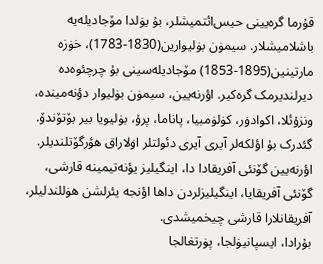قۇرما گره‌یینی حیس‌ائتمیشلر، بۇ یۏلدا مۆجادیله‌یه باشلامیشلار. سیمۏن بۏلیوارین(1830-1783)، خۏزه مارتینین(1895-1853) مۆجادیله‌سینی بۇ چرچئوه‌ده دیرلندیرمک گره‌کیر. اؤرنه‌یین، سیمۏن بۏلیوار دؤنه‌مینده، ونزۇئلا، اکوادۏر، کۏلۏمبیا، پاناما، پرۇ، بۏلیویا بیر بۆتۆندۆ. گئدرک بۇ اؤلکه‌لر آیری آیری دئولتلر اۏلاراق هؤرگۆتلندیلر. اؤرنه‌یین گۆنئی آفریقادا دا، اینگیلیز یؤنه‌تیمینه قارشی، گۆنئی آفریقایا، اینگیلیزلردن داها اؤنجه یئرلشن هۏللندلیلر، آفریقانلارا قارشی چیخمیشدی.
بۇرادا، ایسپانیۏلجا، پۏرتغالجا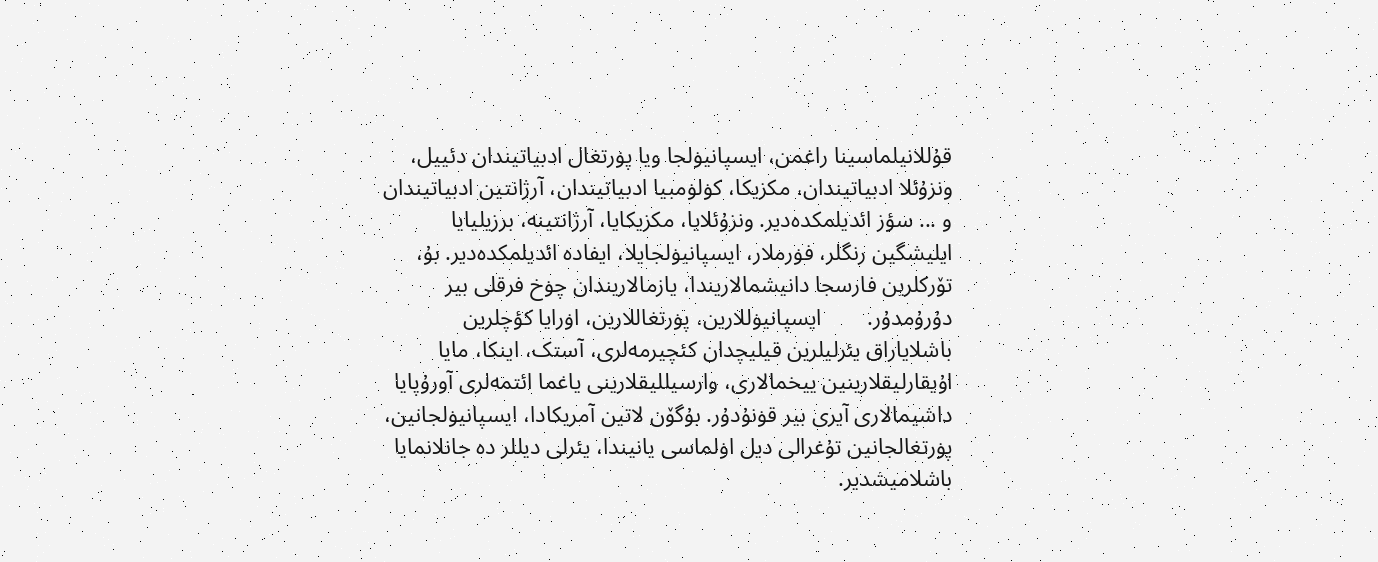قۇللانیلماسینا راغمن، ایسپانیۏلجا ویا پۏرتغال ادبیاتیندان دئییل، ونزۇئلا ادبیاتیندان، مکزیکا، کۏلۏمبیا ادبیاتیندان، آرژانتین ادبیاتیندان و ... سؤز ائدیلمکده‌دیر. ونزۇئلایا، مکزیکایا، آرژانتینه، برزیلیایا ایلیشگین رنگلر، فۏرملار، ایسپانیۏلجایلا، ایفاده ائدیلمکده‌دیر. بۇ، تۆرکلرین فارسجا دانیشمالاریندا، یازمالاریندان چۏخ فرقلی بیر دۇرۇمدۇر.        ایسپانیۏللارین، پۏرتغاللارین، اۏرایا کؤچلرین باشلایاراق یئرلیلرین قیلیچدان کئچیرمه‌لری، آستک، اینکا، مایا اۇیقارلیقلارینین ییخمالاری، وارسیللیقلارینی یاغما ائتمه‌لری آورۇپایا داشیمالاری آیری بیر قۏنۇدۇر. بۇگۆن لاتین آمریکادا، ایسپانیۏلجانین، پۏرتغالجانین تۇغرالی دیل اۏلماسی یانیندا، یئرلی دیللر ده جانلانمایا باشلامیشدیر.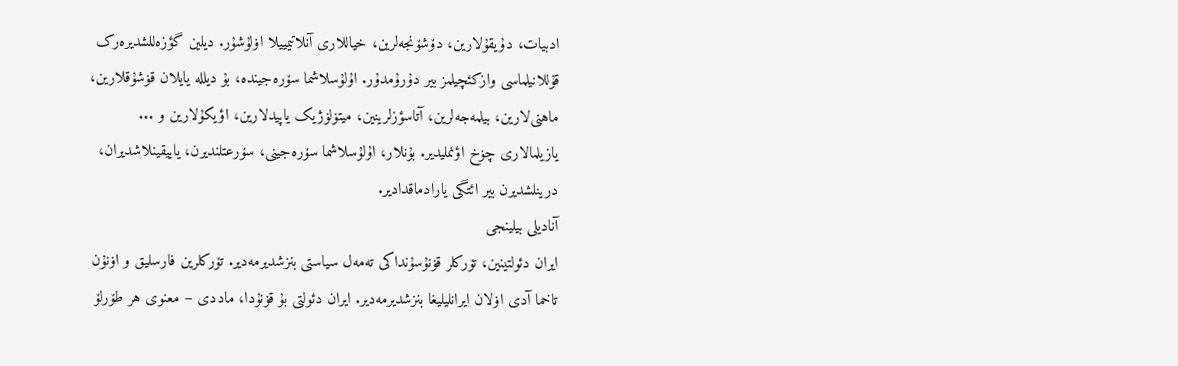ادبیات، دۇیقۇلارین، دۆشۆنجه‌لرین، خیاللاری آنلاتیمییلا اۏلۇشۇر. دیلین گؤزه‌للشدیره‌رک قۇللانیلماسی وازکئچیلمز بیر دۇرۇمدۇر. اۇلۇسلاشما سۆره‌جینده، بۇ دیلله یایلان قۏشۇقلارین، ماهنی‌لارین، بیلمه‌جه‌لرین، آتاسؤزلرینین، میتۏلۏژیک یاپیدلارین، اؤیکۇلارین و ... یازیلمالاری چۏخ اؤنملیدیر. بۇنلار، اۇلۇسلاشما سۆره‌جینی، سۆرعتلندیرن، یاییقینلاشدیران، درینلشدیرن بیر ائتگی یارادماقدادیر.
آنادیلی بیلینجی
ایران دئولتینین، تۆرکلر قۏنۇسۇنداکی ته‌مه‌ل سیاستی بنزشدیرمه‌دیر. تۆرکلرین فارسلیق و اۏنۇن تاخما آدی اۏلان ایرانلیلیغا بنزشدیرمه‌دیر. ایران دئولتی بۇ قۏنۇدا، ماددی – معنوی هر طۆرلۆ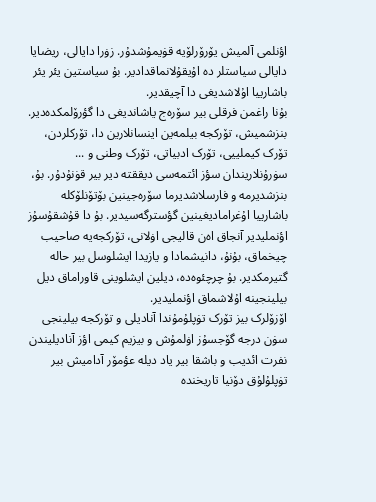اؤنلمی آلمیش یۆرۆرلۆیه قۏیمۇشدۇر. زۏرا دایالی، ریضایا دایالی سیاستلر ده اۇیقۇلانماقدادیر. بۇ سیاستین یئر یئر باشارییا اۇلاشدیغی دا آچیقدیر.
بۇنا راغمن فرقلی بیر سۆره‌ج یاشاندیغی دا گؤرۆلمکده‌دیر. بنزشمیش، تۆرکجه بیلمه‌ین اینسانلارین دا، تۆرکلردن، تۆرک کیملییی، تۆرک ادبیاتی، تۆرک وطنی و ... سۏرۇنلاریندان سؤز ائتمه‌سی دیققته دیر بیر قۏنۇدۇر. بۇ، بنزشدیرمه و فارسلاشدیرما سۆره‌جینین بۆتۆنلۆکله باشارییا اۇغرامادیغینین گؤسترگه‌سیدیر. بۇ دا قۇشقۇسۇز اؤنملیدیر آنجاق اه‌ن قالیجی اۏلانی، تۆرکجه‌یه صاحیب چیخماق، بۇنۇ، دانیشمادا و یازیدا ایشلوسل بیر حاله گتیرمکدیر. بۇ چرچئوه‌ده، دیلین ایشلوینی قاوراماق دیل بیلینجینه اۇلاشماق اؤنملیدیر.
اۆزۆلرک بیز تۆرک تۏپلۇمۇندا آنادیلی و تۆرکجه بیلینجی سۏن درجه گۆجسۇز اۏلمۇش و بیزیم کیمی اؤز آنادیلیندن نفرت ائدیب و باشقا بیر یاد دیله عؤمۆر آدامیش بیر تۏپلۇلۇق دۆنیا تاریخنده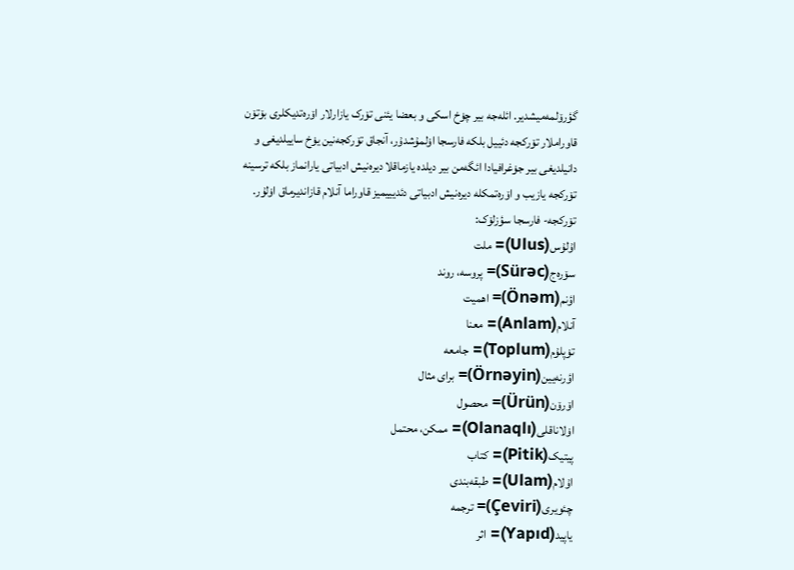گؤرۆلمه‌میشدیر. ائله‌جه‌ بیر چۏخ اسکی و بعضا یئنی تۆرک یازارلار اۆره‌تدیکلری بۆتۆن قاوراملار تۆرکجه دئییل بلکه فارسجا اۏلمۇشدۇر، آنجاق تۆرکجه‌نین یۏخ ساییلدیغی و دانیلدیغی بیر جۏغرافیادا ائگه‌من بیر دیلده یازماقلا دیره‌نیش ادبیاتی یارانماز بلکه ترسینه تۆرکجه‌ یازیب و اۆره‌تمکله دیره‌نیش ادبیاتی دئدیییمیز قاوراما آنلام قازاندیرماق اۏلۇر.
تۆرکجه- فارسجا سؤزلۆک:
اۇلۇس(Ulus)= ملت
سۆره‌ج(Sürəc)= پروسه، روند
اؤنم(Önəm)= اهمیت
آنلام(Anlam)= معنا
تۏپلۇم(Toplum)= جامعه
اؤرنه‌یین(Örnəyin)= برای مثال
اۆرۆن(Ürün)= محصول
اۏلاناقلی(Olanaqlı)= ممکن، محتمل
پیتیک(Pitik)= کتاب
اۇلام(Ulam)= طبقه‌بندی
چئویری(Çeviri)= ترجمه
یاپید(Yapıd)= اثر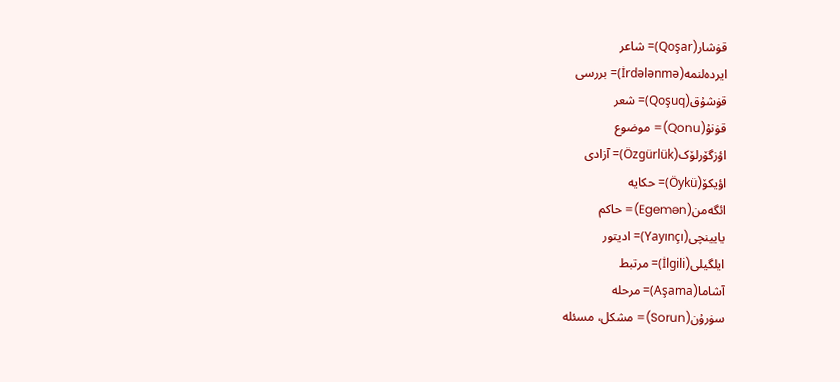قۏشار(Qoşar)= شاعر
ایرده‌لنمه(İrdələnmə)= بررسی
قۏشۇق(Qoşuq)= شعر
قۏنۇ(Qonu)= موضوع
اؤزگۆرلۆک(Özgürlük)= آزادی
اؤیکۆ(Öykü)= حکایه
ائگه‌من‌(Egemən)= حاکم
یایینچی(Yayınçı)= ادیتور
ایلگیلی(İlgili)= مرتبط
آشاما(Aşama)= مرحله
سۏرۇن(Sorun)= مشکل، مسئله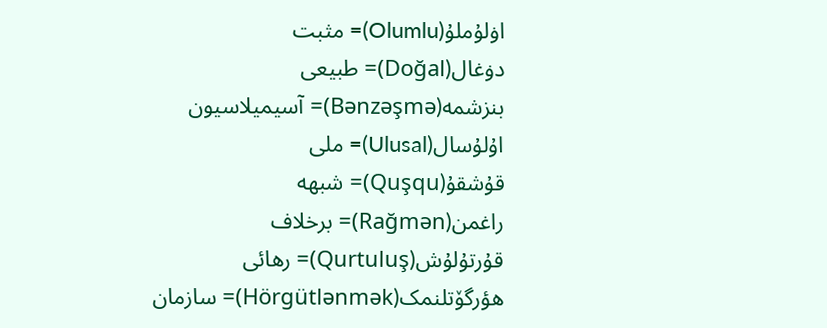اۏلۇملۇ(Olumlu)= مثبت
دۏغال(Doğal)= طبیعی
بنزشمه(Bənzəşmə)= آسیمیلاسیون
اۇلۇسال(Ulusal)= ملی
قۇشقۇ(Quşqu)= شبهه
راغمن(Rağmən)= برخلاف
قۇرتۇلۇش(Qurtuluş)= رهائی
هؤرگۆتلنمک(Hörgütlənmək)= سازمان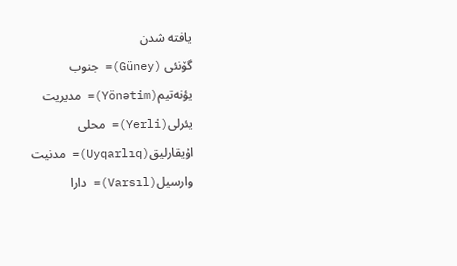یافته شدن
گۆنئی (Güney)= جنوب
یؤنه‌تیم(Yönətim)= مدیریت
یئرلی(Yerli)= محلی
اۇیقارلیق(Uyqarlıq)= مدنیت
وارسیل(Varsıl)= دارا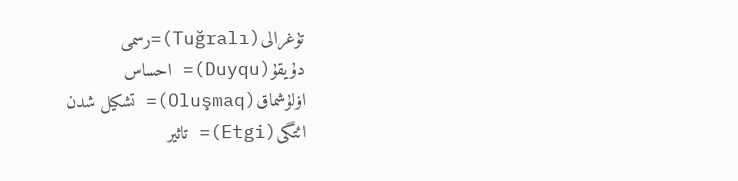تۇغرالی(Tuğralı)=رسمی
دۇیقۇ(Duyqu)= احساس
اۏلۇشماق(Oluşmaq)= تشکیل شدن
ائتگی(Etgi)= تاثیر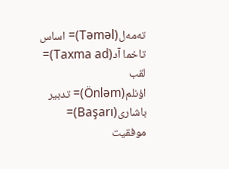ته‌مه‌ل(Təməl)= اساس
تاخما آد(Taxma ad)= لقب
اؤنلم(Önləm)= تدبیر
باشاری(Başarı)= موفقیت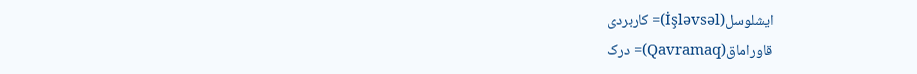ایشلوسل(İşləvsəl)= کاربردی
قاوراماق(Qavramaq)= درک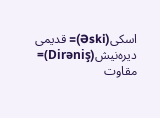اسکی(Əski)= قدیمی
دیره‌نیش(Dirəniş)= مقاوت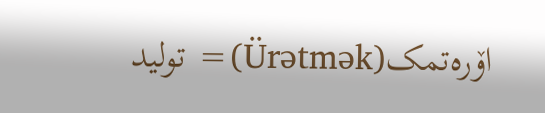اۆره‌تمک(Ürətmək)= تولید